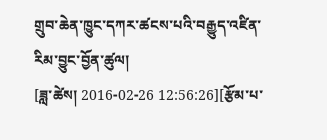གྲུབ་ཆེན་ཁྱུང་དཀར་ཚངས་པའི་བརྒྱུད་འཛིན་རིམ་བྱུང་བྱོན་ཚུལ།
[ཟླ་ཚེས། 2016-02-26 12:56:26][རྩོམ་པ་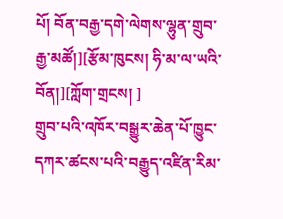པོ། བོན་བརྒྱ་དགེ་ལེགས་ལྷུན་གྲུབ་རྒྱ་མཚོ།][རྩོམ་ཁུངས། ཧི་མ་ལ་ཡའི་བོན།][ཀློག་གྲངས། ]
གྲུབ་པའི་འཁོར་བསྒྱུར་ཆེན་པོ་ཁྱུང་དཀར་ཚངས་པའི་བརྒྱུད་འཛིན་རིམ་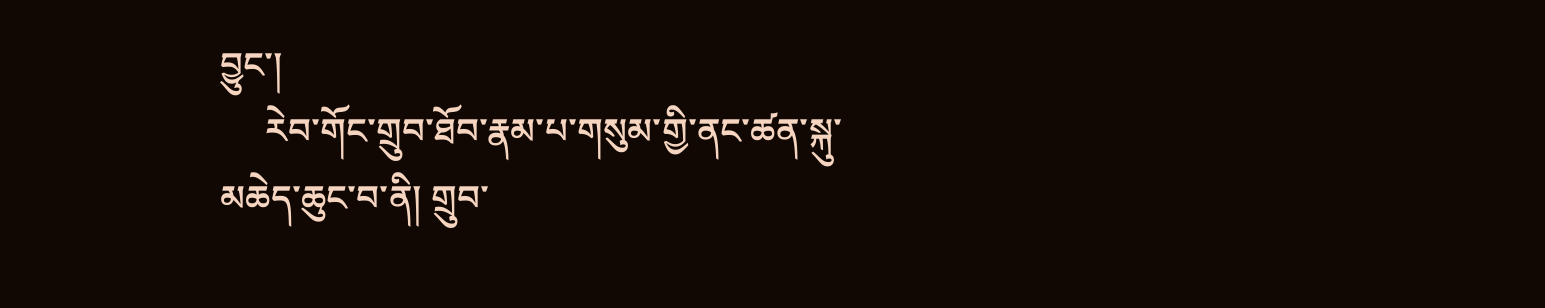བྱུང་།
     རེབ་གོང་གྲུབ་ཐོབ་རྣམ་པ་གསུམ་གྱི་ནང་ཚན་སྐུ་མཆེད་ཆུང་བ་ནི། གྲུབ་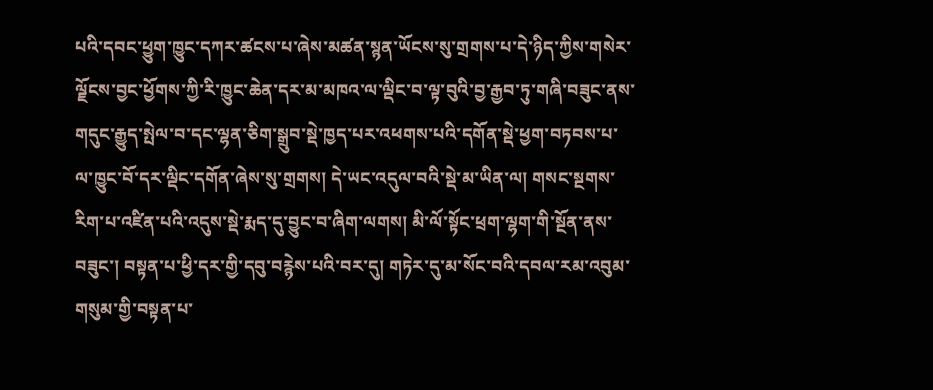པའི་དབང་ཕྱུག་ཁྱུང་དཀར་ཚངས་པ་ཞེས་མཚན་སྙན་ཡོངས་སུ་གྲགས་པ་དེ་ཉིད་ཀྱིས་གསེར་ལྗོངས་བྱང་ཕྱོགས་ཀྱི་རི་ཁྱུང་ཆེན་དར་མ་མཁའ་ལ་ལྡིང་བ་ལྟ་བུའི་བྱ་རྒྱབ་ཏུ་གཞི་བཟུང་ནས་གདུང་རྒྱུད་སྤེལ་བ་དང་ལྷན་ཅིག་སྒྲུབ་སྡེ་ཁྱད་པར་འཕགས་པའི་དགོན་སྡེ་ཕྱག་བཏབས་པ་ལ་ཁྱུང་བོ་དར་ལྡིང་དགོན་ཞེས་སུ་གྲགས། དེ་ཡང་འདུལ་བའི་སྡེ་མ་ཡིན་ལ། གསང་སྔགས་རིག་པ་འཛིན་པའི་འདུས་སྡེ་རྨད་དུ་བྱུང་བ་ཞིག་ལགས། མི་ལོ་སྟོང་ཕྲག་ལྷག་གི་སྔོན་ནས་བཟུང་། བསྟན་པ་ཕྱི་དར་གྱི་དབུ་བརྙེས་པའི་བར་དུ། གཏེར་དུ་མ་སོང་བའི་དབལ་རམ་འབུམ་གསུམ་གྱི་བསྟན་པ་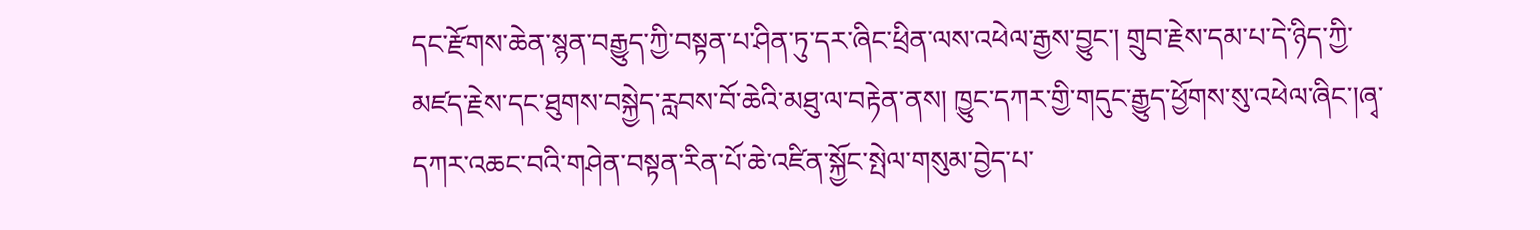དང་རྫོགས་ཆེན་སྙན་བརྒྱུད་ཀྱི་བསྟན་པ་ཤིན་ཏུ་དར་ཞིང་ཕྲིན་ལས་འཕེལ་རྒྱས་བྱུང་། གྲུབ་རྗེས་དམ་པ་དེ་ཉིད་ཀྱི་མཛད་རྗེས་དང་ཐུགས་བསྐྱེད་རླབས་བོ་ཆེའི་མཐུ་ལ་བརྟེན་ནས། ཁྱུང་དཀར་གྱི་གདུང་རྒྱུད་ཕྱོགས་སུ་འཕེལ་ཞིང་།ཞྭ་དཀར་འཆང་བའི་གཤེན་བསྟན་རིན་པོ་ཆེ་འཛིན་སྐྱོང་སྤེལ་གསུམ་བྱེད་པ་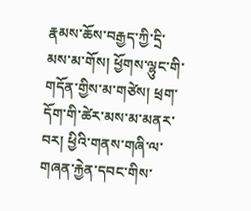རྣམས་ཆོས་བརྒྱད་ཀྱི་དྲི་མས་མ་གོས། ཕྱོགས་ལྷུང་གི་གདོན་གྱིས་མ་གཙེས། ཕྲག་དོག་གི་ཚེར་མས་མ་མནར་བར། ཕྱིའི་གནས་གཞི་ལ་གཞན་རྐྱེན་དབང་གིས་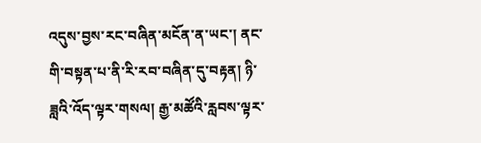འདུས་བྱས་རང་བཞིན་མངོན་ན་ཡང་། ནང་གི་བསྟན་པ་ནི་རི་རབ་བཞིན་དུ་བརྟན། ཉི་ཟླའི་འོད་ལྟར་གསལ། རྒྱ་མཚོའི་རླབས་ལྟར་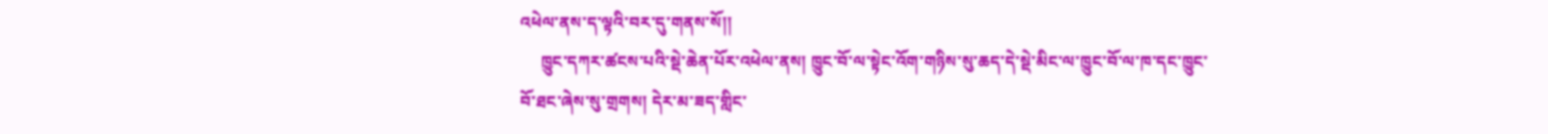འཕེལ་ནས་ད་ལྟའི་བར་དུ་གནས་སོ།།
     ཁྱུང་དཀར་ཚངས་པའི་སྡེ་ཆེན་པོར་འཕེལ་ནས། ཁྱུང་བོ་ལ་སྟེང་འོག་གཉིས་སུ་ཆད་དེ་སྡེ་མིང་ལ་ཁྱུང་བོ་ལ་ཁ་དང་ཁྱུང་བོ་ཐང་ཞེས་སུ་གྲགས། དེར་མ་ཟད་གླིང་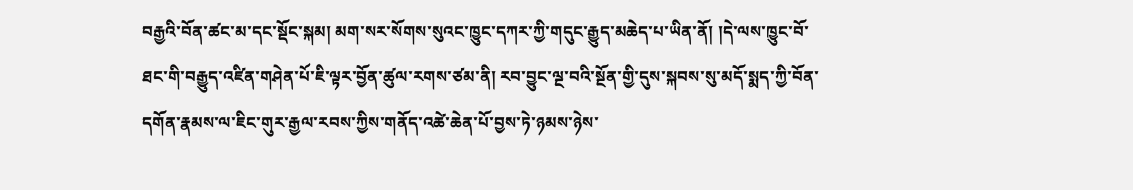བརྒྱའི་བོན་ཚང་མ་དང་སྡོང་སྐམ། མག་སར་སོགས་སུའང་ཁྱུང་དཀར་ཀྱི་གདུང་རྒྱུད་མཆེད་པ་ཡིན་ནོ། །དེ་ལས་ཁྱུང་བོ་ཐང་གི་བརྒྱུད་འཛིན་གཤེན་པོ་ཇི་ལྟར་བྱོན་ཚུལ་རགས་ཙམ་ནི། རབ་བྱུང་ལྔ་བའི་སྔོན་གྱི་དུས་སྐབས་སུ་མདོ་སྨད་ཀྱི་བོན་དགོན་རྣམས་ལ་ཇིང་གུར་རྒྱལ་རབས་ཀྱིས་གནོད་འཚེ་ཆེན་པོ་བྱས་ཏེ་ཉམས་ཉེས་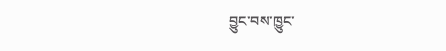བྱུང་བས་ཁྱུང་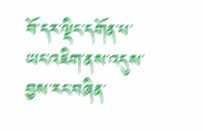བོ་དར་ལྡིང་དགོན་པ་ཡང་འཇིག་ནས་འདུས་བྱས་རང་བཞིན་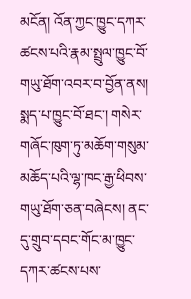མངོན། འོན་ཀྱང་ཁྱུང་དཀར་ཚངས་པའི་རྣམ་སྤྲུལ་ཁྱུང་བོ་གཡུ་ཐོག་འབར་བ་བྱོན་ནས། སྨད་པ་ཁྱུང་བོ་ཐང་། གསེར་གཞོང་ཁུག་ཏུ་མཆོག་གསུམ་མཆོད་པའི་ལྷ་ཁང་རྒྱ་ཕིབས་གཡུ་ཐོག་ཅན་བཞེངས། ནང་དུ་གྲུབ་དབང་གོང་མ་ཁྱུང་དཀར་ཚངས་པས་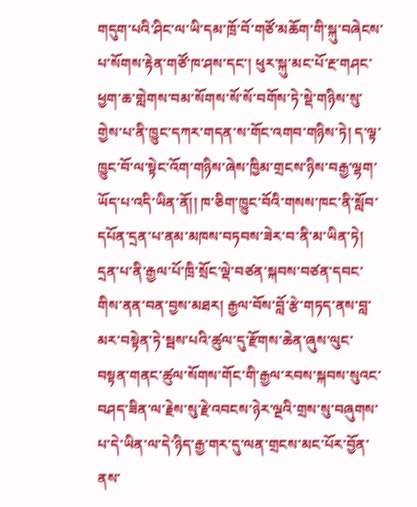གདུག་པའི་ཤིང་ལ་ཡི་དམ་ཁྲོ་བོ་གཙོ་མཆོག་གི་སྐུ་བཞེངས་པ་སོགས་རྟེན་གཙོ་ཁ་ཤས་དང་། ཕུར་སྐུ་མང་པོ་རྔ་གཤང་ཕྱག་ཆ་གླེགས་བམ་སོགས་སོ་སོ་བགོས་ཏེ་སྡེ་གཉིས་སུ་གྱེས་པ་ནི་ཁྱུང་དཀར་གདན་ས་གོང་འགབ་གཉིས་ཏེ། ད་ལྟ་ཁྱུང་བོ་ལ་སྟེང་འོག་གཉིས་ཞེས་ཁྱིམ་གྲངས་ཉིས་བརྒྱ་ལྷག་ཡོད་པ་འདི་ཡིན་ནོ།། ཁ་ཅིག་ཁྱུང་བོའི་གསས་ཁང་ནི་སློབ་དཔོན་དྲན་པ་ནམ་མཁས་བཏབས་ཟེར་བ་ནི་མ་ཡིན་ཏེ། དྲན་པ་ནི་རྒྱལ་པོ་ཁྲི་སྲོང་ལྡེ་བཙན་སྐབས་བཙན་དབང་གིས་ནན་བན་བྱས་མཐར། རྒྱལ་བོས་བློ་རྩེ་གཏད་ནས་བླ་མར་བསྟེན་ཏེ་སྦས་པའི་ཚུལ་དུ་རྫོགས་ཆེན་ཞུས་ལུང་བསྟན་གནང་ཚུལ་སོགས་གོང་གི་རྒྱལ་རབས་སྐབས་སུའང་བཤད་ཟིན་ལ་རྗེས་སུ་རྗེ་འབངས་ཉེར་ལྔའི་གྲས་སུ་བཞུགས་པ་དེ་ཡིན་ལ་དེ་ཉིད་རྒྱ་གར་དུ་ལན་གྲངས་མང་པོར་བྱོན་ནས་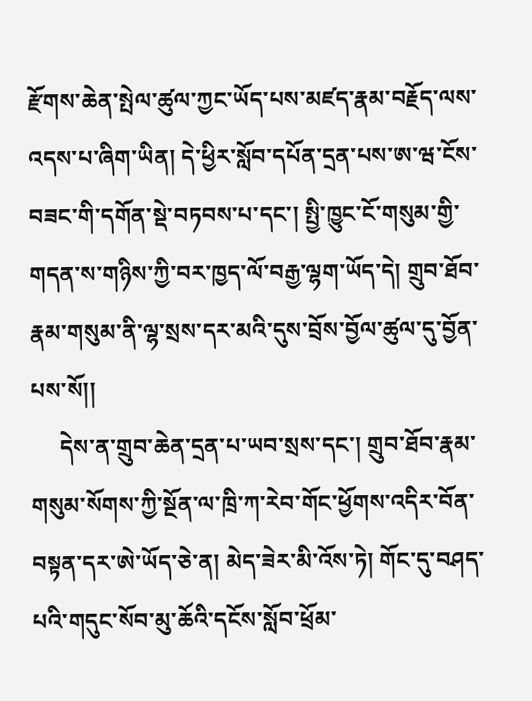རྫོགས་ཆེན་སྤེལ་ཚུལ་ཀྱང་ཡོད་པས་མཛད་རྣམ་བརྗོད་ལས་འདས་པ་ཞིག་ཡིན། དེ་ཕྱིར་སློབ་དཔོན་དྲན་པས་ཨ་ཝ་ངོས་བཟང་གི་དགོན་སྡེ་བཏབས་པ་དང་། སྤྱི་ཁྱུང་ངོ་གསུམ་གྱི་གདན་ས་གཉིས་ཀྱི་བར་ཁྱད་ལོ་བརྒྱ་ལྷག་ཡོད་དེ། གྲུབ་ཐོབ་རྣམ་གསུམ་ནི་ལྷ་སྲས་དར་མའི་དུས་བྲོས་བྱོལ་ཚུལ་དུ་བྱོན་པས་སོ།།
     དེས་ན་གྲུབ་ཆེན་དྲན་པ་ཡབ་སྲས་དང་། གྲུབ་ཐོབ་རྣམ་གསུམ་སོགས་ཀྱི་སྔོན་ལ་ཁྲི་ཀ་རེབ་གོང་ཕྱོགས་འདིར་བོན་བསྟན་དར་ཨེ་ཡོད་ཅེ་ན། མེད་ཟེར་མི་འོས་ཏེ། གོང་དུ་བཤད་པའི་གདུང་སོབ་མུ་ཆོའི་དངོས་སློབ་ཕྲོམ་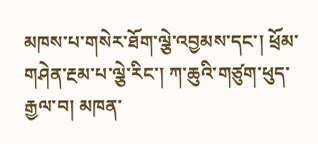མཁས་པ་གསེར་ཐོག་ལྕེ་འབྱམས་དང་། ཕྲོམ་གཤེན་རྔམ་པ་ལྕེ་རིང་། ཀ་ཆུའི་གཙུག་ཕུད་རྒྱལ་བ། མཁན་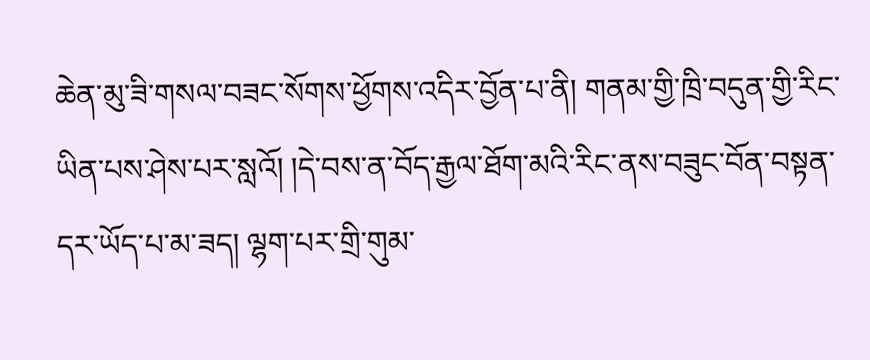ཆེན་མུ་ཟི་གསལ་བཟང་སོགས་ཕྱོགས་འདིར་བྱོན་པ་ནི། གནམ་གྱི་ཁྲི་བདུན་གྱི་རིང་ཡིན་པས་ཤེས་པར་སླའོ། །དེ་བས་ན་བོད་རྒྱལ་ཐོག་མའི་རིང་ནས་བཟུང་བོན་བསྟན་དར་ཡོད་པ་མ་ཟད། ལྷག་པར་གྲི་གུམ་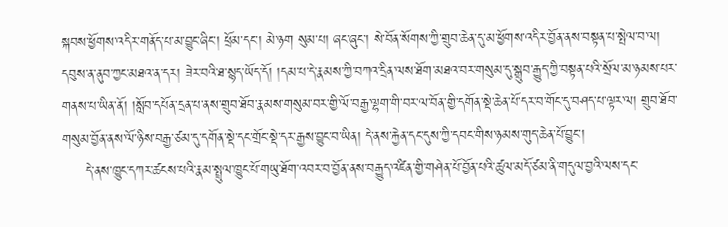སྐབས་ཕྱོགས་འདིར་གནོད་པ་མ་བྱུང་ཞིང་། ཕྲོམ་དང་། མེ་ཉག སུམ་པ། ཞང་ཞུང་། སེ་བོན་སོགས་ཀྱི་གྲུབ་ཆེན་དུ་མ་ཕྱོགས་འདིར་བྱོན་ནས་བསྟན་པ་སྤེལ་བ་ལ། དབུས་ན་ནུབ་ཀྱང་མཐའ་ན་དར། ཟེར་བའི་ཐ་སྙད་ཡོད་དོ། །དམ་པ་དེ་རྣམས་ཀྱི་བཀའ་དྲིན་ལས་ཐོག་མཐའ་བར་གསུམ་དུ་སྒྲུབ་རྒྱུད་ཀྱི་བསྟན་པའི་སྲོལ་མ་ཉམས་པར་གནས་པ་ཡིན་ནོ། །སློབ་དཔོན་དྲན་པ་ནས་གྲུབ་ཐོབ་རྣམས་གསུམ་བར་གྱི་ལོ་བརྒྱ་ལྷག་གི་བར་ལ་བོན་གྱི་དགོན་སྡེ་ཆེན་པོ་དར་བ་གོང་དུ་བཤད་པ་ལྟར་ལ། གྲུབ་ཐོབ་གསུམ་བྱོན་ནས་ལོ་ཉིས་བརྒྱ་ཙམ་དུ་དགོན་སྡེ་དང་གྲོང་སྡེ་དར་རྒྱས་བྱུང་བ་ཡིན། དེ་ནས་རྐྱེན་དང་དུས་ཀྱི་དབང་གིས་ཉམས་གུད་ཆེན་པོ་བྱུང་།
     དེ་ནས་ཁྱུང་དཀར་ཚངས་པའི་རྣམ་སྤྲུལ་ཁྱུང་པོ་གཡུ་ཐོག་འབར་བ་བྱོན་ནས་བརྒྱུད་འཛིན་གྱི་གཤེན་པོ་བྱོན་པའི་ཚུལ་མདོ་ཙམ་ནི་གདུལ་བྱའི་ལས་དང་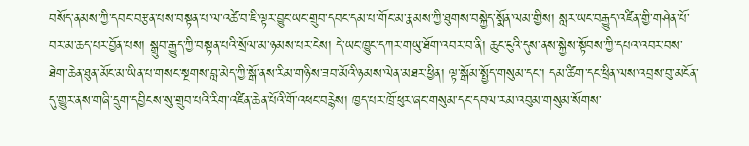བསོད་ནམས་ཀྱི་དབང་བརྩན་པས་བསྟན་པ་ལ་འཚེ་བ་ཇི་ལྟར་བྱུང་ཡང་གྲུབ་དབང་དམ་པ་གོང་མ་རྣམས་ཀྱི་ཐུགས་བསྐྱེད་སྨོན་ལམ་གྱིས། སླར་ཡང་བརྒྱུད་འཛིན་གྱི་གཤེན་པོ་བར་མ་ཆད་པར་བྱོན་པས། སྒྲུབ་རྒྱུད་ཀྱི་བསྟན་པའི་སྲོལ་མ་ཉམས་པར་ངེས། དེ་ཡང་ཁྱུང་དཀར་གཡུ་ཐོག་འབར་བ་ནི། ཆུང་ངུའི་དུས་ནས་སྐྱེས་སྟོབས་ཀྱི་དཔའ་འབར་བས་ཐེག་ཆེན་ཐུན་མོང་མ་ཡིན་པ་གསང་སྔགས་བླ་མེད་ཀྱི་སྒོ་ནས་རིམ་གཉིས་ཟབ་མོའི་ཉམས་ལེན་མཐར་ཕྱིན། ལྟ་སྒོམ་སྤྱོད་གསུམ་དང་། དམ་ཚིག་དང་ཕྲིན་ལས་འབྲས་བུ་མངོན་དུ་གྱུར་ནས་གཞི་དྲུག་དབྱིངས་སུ་གྲུབ་པའི་རིག་འཛིན་ཆེན་པོའི་གོ་འཕང་བརྙེས། ཁྱད་པར་ཁྲོ་ཕུར་ཞང་གསུམ་དང་དབལ་རམ་འབུམ་གསུམ་སོགས་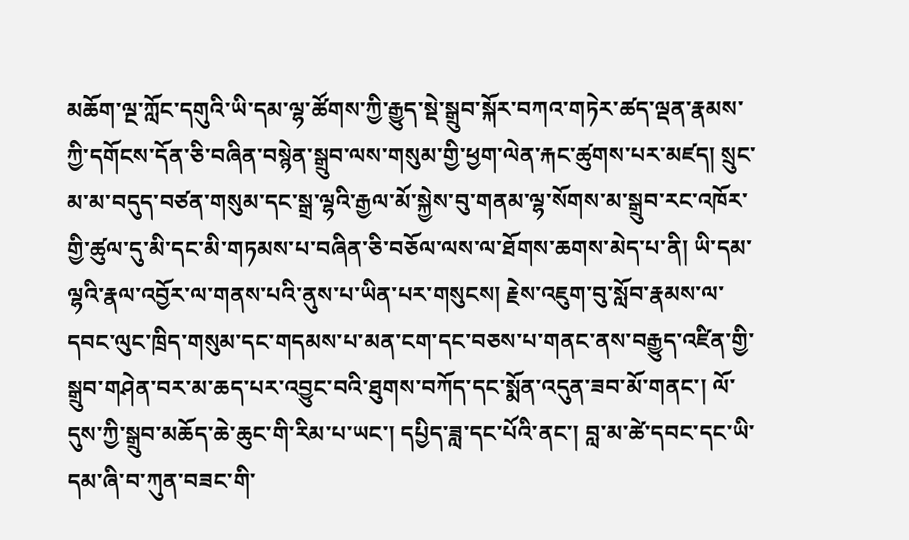མཆོག་ལྔ་ཀློང་དགུའི་ཡི་དམ་ལྷ་ཚོགས་ཀྱི་རྒྱུད་སྡེ་སྒྲུབ་སྐོར་བཀའ་གཏེར་ཚད་ལྡན་རྣམས་ཀྱི་དགོངས་དོན་ཅི་བཞིན་བསྙེན་སྒྲུབ་ལས་གསུམ་གྱི་ཕྱག་ལེན་རྐང་ཚུགས་པར་མཛད། སྲུང་མ་མ་བདུད་བཙན་གསུམ་དང་སྒྲ་ལྷའི་རྒྱལ་མོ་སྐྱེས་བུ་གནམ་ལྷ་སོགས་མ་སྒྲུབ་རང་འཁོར་གྱི་ཚུལ་དུ་མི་དང་མི་གཏམས་པ་བཞིན་ཅི་བཅོལ་ལས་ལ་ཐོགས་ཆགས་མེད་པ་ནི། ཡི་དམ་ལྷའི་རྣལ་འབྱོར་ལ་གནས་པའི་ནུས་པ་ཡིན་པར་གསུངས། རྗེས་འཇུག་བུ་སློབ་རྣམས་ལ་དབང་ལུང་ཁྲིད་གསུམ་དང་གདམས་པ་མན་ངག་དང་བཅས་པ་གནང་ནས་བརྒྱུད་འཛིན་གྱི་སྒྲུབ་གཤེན་བར་མ་ཆད་པར་འབྱུང་བའི་ཐུགས་བཀོད་དང་སྨོན་འདུན་ཟབ་མོ་གནང་། ལོ་དུས་ཀྱི་སྒྲུབ་མཆོད་ཆེ་ཆུང་གི་རིམ་པ་ཡང་། དཔྱིད་ཟླ་དང་པོའི་ནང་། བླ་མ་ཚེ་དབང་དང་ཡི་དམ་ཞི་བ་ཀུན་བཟང་གི་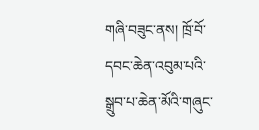གཞི་བཟུང་ནས། ཁྲོ་བོ་དབང་ཆེན་འབུམ་པའི་སྒྲུབ་པ་ཆེན་མོའི་གཞུང་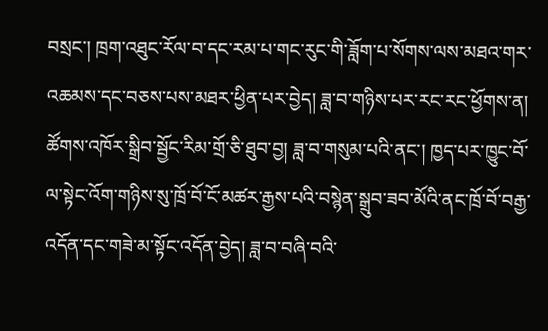བསྲང་། ཁྲག་འཐུང་རོལ་བ་དང་རམ་པ་གང་རུང་གི་ཟློག་པ་སོགས་ལས་མཐའ་གར་འཆམས་དང་བཅས་པས་མཐར་ཕྱིན་པར་བྱེད། ཟླ་བ་གཉིས་པར་རང་རང་ཕྱོགས་ན། ཚོགས་འཁོར་སྒྲིབ་སྦྱོང་རིམ་གྲོ་ཅི་ཐུབ་བྱ། ཟླ་བ་གསུམ་པའི་ནང་། ཁྱད་པར་ཁྱུང་བོ་ལ་སྟེང་འོག་གཉིས་སུ་ཁྲོ་བོ་ངོ་མཚར་རྒྱས་པའི་བསྙེན་སྒྲུབ་ཟབ་མོའི་ནང་ཁྲོ་བོ་བརྒྱ་འདོན་དང་གཟེ་མ་སྟོང་འདོན་བྱེད། ཟླ་བ་བཞི་བའི་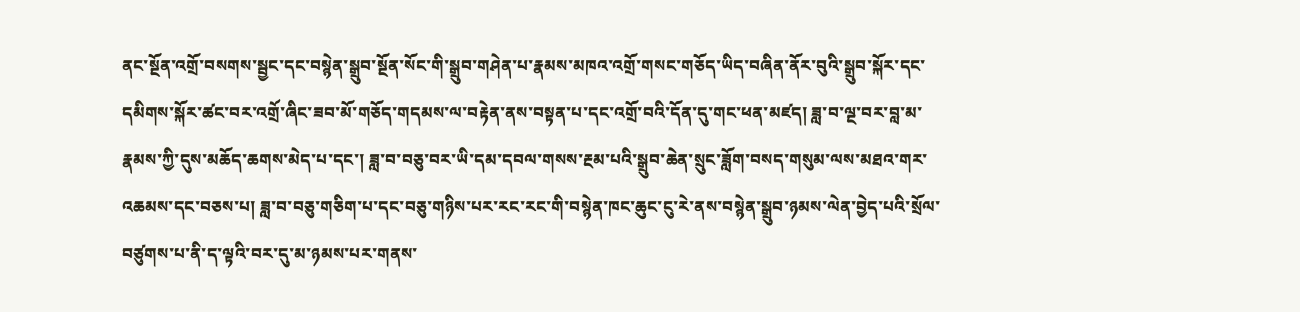ནང་སྔོན་འགྲོ་བསགས་སྦྱང་དང་བསྙེན་སྒྲུབ་སྔོན་སོང་གི་སྒྲུབ་གཤེན་པ་རྣམས་མཁའ་འགྲོ་གསང་གཅོད་ཡིད་བཞིན་ནོར་བུའི་སྒྲུབ་སྐོར་དང་དམིགས་སྐོར་ཚང་བར་འགྲོ་ཞིང་ཟབ་མོ་གཅོད་གདམས་ལ་བརྟེན་ནས་བསྟན་པ་དང་འགྲོ་བའི་དོན་དུ་གང་ཕན་མཛད། ཟླ་བ་ལྔ་བར་བླ་མ་རྣམས་ཀྱི་དུས་མཆོད་ཆགས་མེད་པ་དང་། ཟླ་བ་བཅུ་བར་ཡི་དམ་དབལ་གསས་རྔམ་པའི་སྒྲུབ་ཆེན་སྲུང་ཟློག་བསད་གསུམ་ལས་མཐའ་གར་འཆམས་དང་བཅས་པ། ཟླ་བ་བཅུ་གཅིག་པ་དང་བཅུ་གཉིས་པར་རང་རང་གི་བསྙེན་ཁང་ཆུང་ངུ་རེ་ནས་བསྙེན་སྒྲུབ་ཉམས་ལེན་བྱེད་པའི་སྲོལ་བཙུགས་པ་ནི་ད་ལྟའི་བར་དུ་མ་ཉམས་པར་གནས་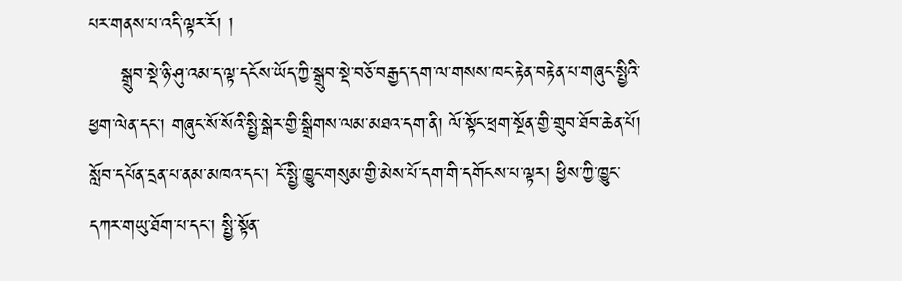པར་གནས་པ་འདི་ལྟར་རོ། །
     སྒྲུབ་སྡེ་ཉི་ཤུ་འམ་ད་ལྟ་དངོས་ཡོད་ཀྱི་སྒྲུབ་སྡེ་བཅོ་བརྒྱད་དག་ལ་གསས་ཁང་རྟེན་བརྟེན་པ་གཞུང་སྤྱིའི་ཕྱག་ལེན་དང་། གཞུང་སོ་སོའི་སྤྱི་སྒེར་གྱི་སྒྲིགས་ལམ་མཐའ་དག་ནི། ལོ་སྟོང་ཕྲག་སྔོན་གྱི་གྲུབ་ཐོབ་ཆེན་པོ། སློབ་དཔོན་དྲན་པ་ནམ་མཁའ་དང་། ངོ་སྤྱི་ཁྱུང་གསུམ་གྱི་མེས་པོ་དག་གི་དགོངས་པ་ལྟར། ཕྱིས་ཀྱི་ཁྱུང་དཀར་གཡུ་ཐོག་པ་དང་། སྤྱི་སྟོན་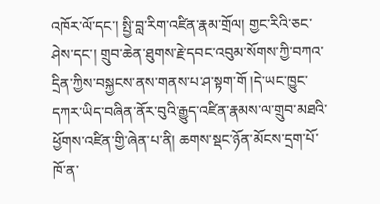འཁོར་ལོ་དང་། སྤྱི་བླ་རིག་འཛིན་རྣམ་གྲོལ། གྱང་རིའི་ཅང་ཤེས་དང་། གྲུབ་ཆེན་ཐུགས་རྗེ་དབང་འབུམ་སོགས་ཀྱི་བཀའ་དྲིན་ཀྱིས་བསྐྱངས་ནས་གནས་པ་ཤ་སྟག་གོ །དེ་ཡང་ཁྱུང་དཀར་ཡིད་བཞིན་ནོར་བུའི་རྒྱུད་འཛིན་རྣམས་ལ་གྲུབ་མཐའི་ཕྱོགས་འཛིན་གྱི་ཞེན་པ་ནི། ཆགས་སྡང་ཉོན་མོངས་དྲག་པོ་ཁོ་ན་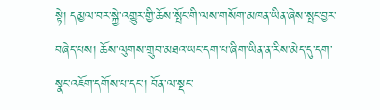སྟེ། དམྱལ་བར་སྐྱེ་འགྱུར་གྱི་ཆོས་སྤོང་གི་ལས་གསོག་མཁན་ཡིན་ཞེས་སྤང་བྱར་བཞེད་པས། ཆོས་ལུགས་གྲུབ་མཐའ་ཡང་དག་པ་ཞིག་ཡིན་ན་རིས་མེད་དུ་དག་སྣང་འཇོག་དགོས་པ་དང་། བོན་ལ་སྡང་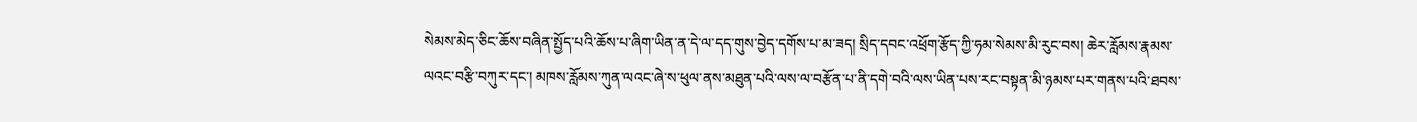སེམས་མེད་ཅིང་ཆོས་བཞིན་སྤྱོད་པའི་ཆོས་པ་ཞིག་ཡིན་ན་དེ་ལ་དད་གུས་བྱེད་དགོས་པ་མ་ཟད། སྲིད་དབང་འཕྲོག་རྩོད་ཀྱི་ཧམ་སེམས་མི་རུང་བས། ཆེར་རློམས་རྣམས་ལའང་བརྩི་བཀུར་དང་། མཁས་རློམས་ཀུན་ལའང་ཞེ་ས་ཕུལ་ནས་མཐུན་པའི་ལས་ལ་བརྩོན་པ་ནི་དགེ་བའི་ལས་ཡིན་པས་རང་བསྟན་མི་ཉམས་པར་གནས་པའི་ཐབས་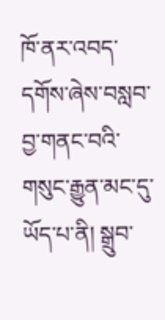ཁོ་ནར་འབད་དགོས་ཞེས་བསླབ་བྱ་གནང་བའི་གསུང་རྒྱུན་མང་དུ་ཡོད་པ་ནི། སྒྲུབ་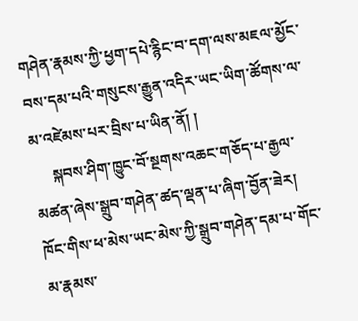གཤེན་རྣམས་ཀྱི་ཕྱག་དཔེ་རྙིང་བ་དག་ལས་མཇལ་མྱོང་བས་དམ་པའི་གསུངས་རྒྱུན་འདིར་ཡང་ཡིག་ཚོགས་ལ་མ་འཛེམས་པར་བྲིས་པ་ཡིན་ནོ། །
     སྐབས་ཤིག་ཁྱུང་བོ་སྔགས་འཆང་གཅོད་པ་རྒྱལ་མཚན་ཞེས་སྒྲུབ་གཤེན་ཚད་ལྡན་པ་ཞིག་བྱོན་ཟེར། ཁོང་གིས་ཕ་མེས་ཡང་མེས་ཀྱི་སྒྲུབ་གཤེན་དམ་པ་གོང་མ་རྣམས་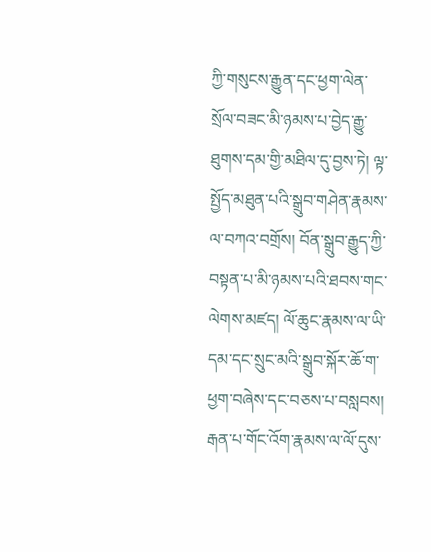ཀྱི་གསུངས་རྒྱུན་དང་ཕྱག་ལེན་སྲོལ་བཟང་མི་ཉམས་པ་བྱེད་རྒྱུ་ཐུགས་དམ་གྱི་མཐིལ་དུ་བྱས་ཏེ། ལྟ་སྤྱོད་མཐུན་པའི་སྒྲུབ་གཤེན་རྣམས་ལ་བཀའ་བགྲོས། བོན་སྒྲུབ་རྒྱུད་ཀྱི་བསྟན་པ་མི་ཉམས་པའི་ཐབས་གང་ལེགས་མཛད། ལོ་ཆུང་རྣམས་ལ་ཡི་དམ་དང་སྲུང་མའི་སྒྲུབ་སྐོར་ཆོ་ག་ཕྱག་བཞེས་དང་བཅས་པ་བསླབས། རྒན་པ་གོང་འོག་རྣམས་ལ་ལོ་དུས་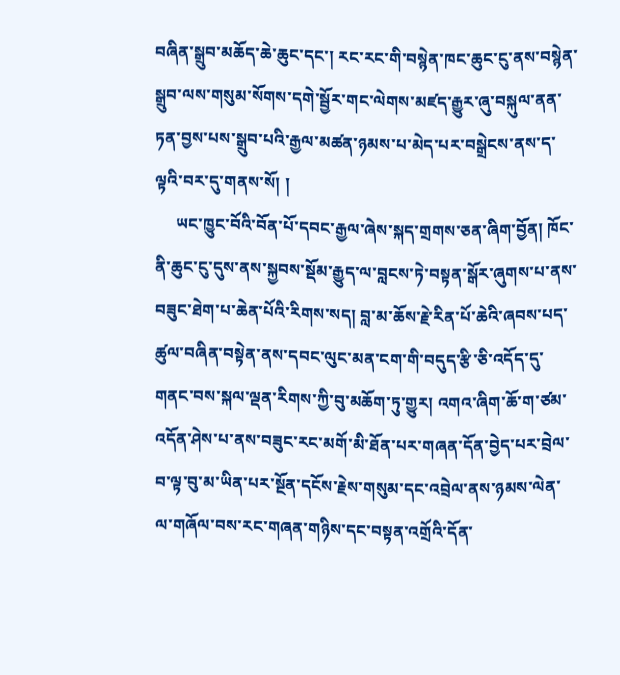བཞིན་སྒྲུབ་མཆོད་ཆེ་ཆུང་དང་། རང་རང་གི་བསྙེན་ཁང་ཆུང་ངུ་ནས་བསྙེན་སྒྲུབ་ལས་གསུམ་སོགས་དགེ་སྦྱོར་གང་ལེགས་མཛད་རྒྱུར་ཞུ་བསྐུལ་ནན་ཏན་བྱས་པས་སྒྲུབ་པའི་རྒྱལ་མཚན་ཉམས་པ་མེད་པར་བསྒྲེངས་ནས་ད་ལྟའི་བར་དུ་གནས་སོ། །
     ཡང་ཁྱུང་བོའི་བོན་པོ་དབང་རྒྱལ་ཞེས་སྐད་གྲགས་ཅན་ཞིག་བྱོན། ཁོང་ནི་ཆུང་ངུ་དུས་ནས་སྐྱབས་སྡོམ་རྒྱུད་ལ་བླངས་ཏེ་བསྟན་སྒོར་ཞུགས་པ་ནས་བཟུང་ཐེག་པ་ཆེན་པོའི་རིགས་སད། བླ་མ་ཆོས་རྗེ་རིན་པོ་ཆེའི་ཞབས་པད་ཚུལ་བཞིན་བསྟེན་ནས་དབང་ལུང་མན་ངག་གི་བདུད་རྩི་ཅི་འདོད་དུ་གནང་བས་སྐལ་ལྡན་རིགས་ཀྱི་བུ་མཆོག་ཏུ་གྱུར། འགའ་ཞིག་ཆོ་ག་ཙམ་འདོན་ཤེས་པ་ནས་བཟུང་རང་མགོ་མི་ཐོན་པར་གཞན་དོན་བྱེད་པར་བྲེལ་བ་ལྟ་བུ་མ་ཡིན་པར་སྔོན་དངོས་རྗེས་གསུམ་དང་འབྲེལ་ནས་ཉམས་ལེན་ལ་གཞོལ་བས་རང་གཞན་གཉིས་དང་བསྟན་འགྲོའི་དོན་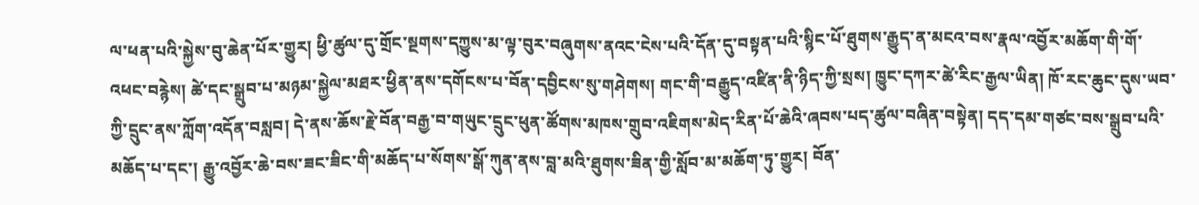ལ་ཕན་པའི་སྐྱེས་བུ་ཆེན་པོར་གྱུར། ཕྱི་ཚུལ་དུ་གྲོང་སྔགས་དཀྱུས་མ་ལྟ་བུར་བཞུགས་ནའང་ངེས་པའི་དོན་དུ་བསྟན་པའི་སྙིང་པོ་ཐུགས་རྒྱུད་ན་མངའ་བས་རྣལ་འབྱོར་མཆོག་གི་གོ་འཕང་བརྙེས། ཚེ་དང་སྒྲུབ་པ་མཉམ་སྐྱེལ་མཐར་ཕྱིན་ནས་དགོངས་པ་བོན་དབྱིངས་སུ་གཤེགས། གང་གི་བརྒྱུད་འཛིན་ནི་ཉིད་ཀྱི་སྲས། ཁྱུང་དཀར་ཚེ་རིང་རྒྱལ་ཡིན། ཁོ་རང་ཆུང་དུས་ཡབ་ཀྱི་དྲུང་ནས་ཀློག་འདོན་བསླབ། དེ་ནས་ཆོས་རྗེ་བོན་བརྒྱ་བ་གཡུང་དྲུང་ཕུན་ཚོགས་མཁས་གྲུབ་འཇིགས་མེད་རིན་པོ་ཆེའི་ཞབས་པད་ཚུལ་བཞིན་བསྟེན། དད་དམ་གཙང་བས་སྒྲུབ་པའི་མཆོད་པ་དང་། རྒྱུ་འབྱོར་ཆེ་བས་ཟང་ཟིང་གི་མཆོད་པ་སོགས་སྒོ་ཀུན་ནས་བླ་མའི་ཐུགས་ཟིན་གྱི་སློབ་མ་མཆོག་ཏུ་གྱུར། བོན་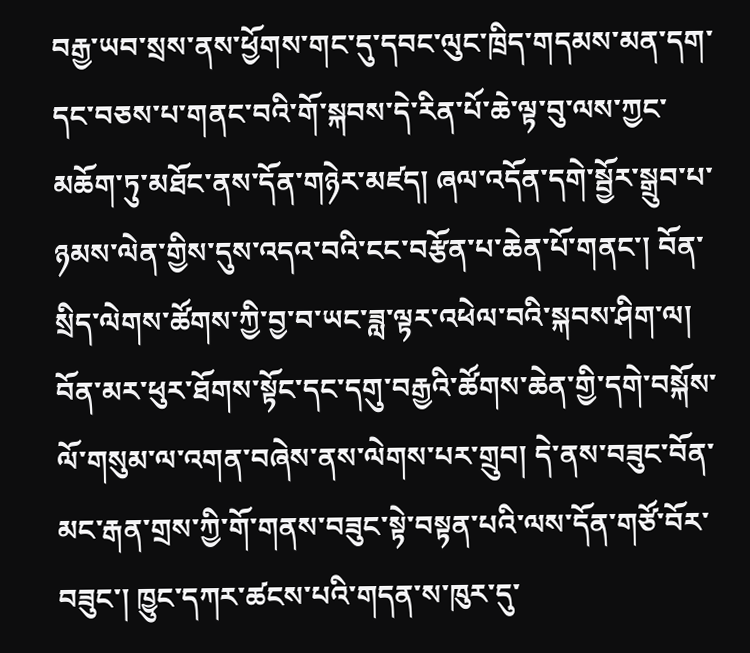བརྒྱ་ཡབ་སྲས་ནས་ཕྱོགས་གང་དུ་དབང་ལུང་ཁྲིད་གདམས་མན་དག་དང་བཅས་པ་གནང་བའི་གོ་སྐབས་དེ་རིན་པོ་ཆེ་ལྟ་བུ་ལས་ཀྱང་མཆོག་ཏུ་མཐོང་ནས་དོན་གཉེར་མཛད། ཞལ་འདོན་དགེ་སྦྱོར་སྒྲུབ་པ་ཉམས་ལེན་གྱིས་དུས་འདའ་བའི་ངང་བརྩོན་པ་ཆེན་པོ་གནང་། བོན་སྲིད་ལེགས་ཚོགས་ཀྱི་བྱ་བ་ཡང་ཟླ་ལྟར་འཕེལ་བའི་སྐབས་ཤིག་ལ། བོན་མར་ཕུར་ཐོགས་སྟོང་དང་དགུ་བརྒྱའི་ཚོགས་ཆེན་གྱི་དགེ་བསྐོས་ལོ་གསུམ་ལ་འགན་བཞེས་ནས་ལེགས་པར་གྲུབ། དེ་ནས་བཟུང་བོན་མང་རྒན་གྲས་ཀྱི་གོ་གནས་བཟུང་སྟེ་བསྟན་པའི་ལས་དོན་གཙོ་བོར་བཟུང་། ཁྱུང་དཀར་ཚངས་པའི་གདན་ས་ཁུར་དུ་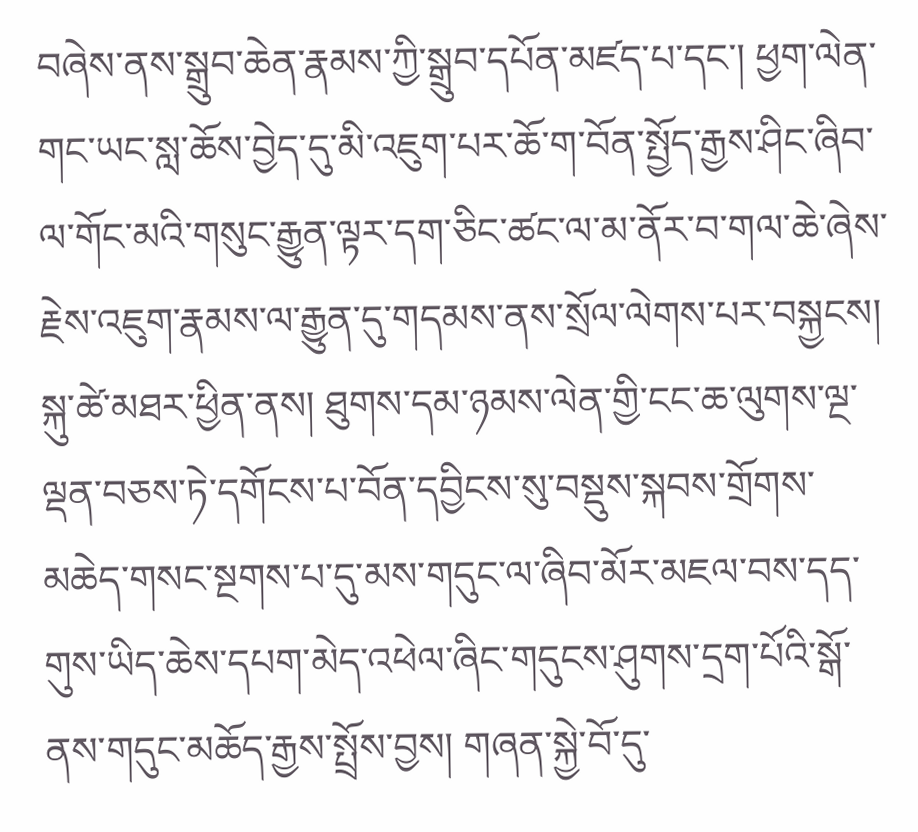བཞེས་ནས་སྒྲུབ་ཆེན་རྣམས་ཀྱི་སྒྲུབ་དཔོན་མཛད་པ་དང་། ཕྱག་ལེན་གང་ཡང་སླ་ཆོས་བྱེད་དུ་མི་འཇུག་པར་ཆོ་ག་བོན་སྤྱོད་རྒྱས་ཤིང་ཞིབ་ལ་གོང་མའི་གསུང་རྒྱུན་ལྟར་དག་ཅིང་ཚང་ལ་མ་ནོར་བ་གལ་ཆེ་ཞེས་རྗེས་འཇུག་རྣམས་ལ་རྒྱུན་དུ་གདམས་ནས་སྲོལ་ལེགས་པར་བསྐྱངས། སྐུ་ཚེ་མཐར་ཕྱིན་ནས། ཐུགས་དམ་ཉམས་ལེན་གྱི་ངང་ཆ་ལུགས་ལྔ་ལྡན་བཅས་ཏེ་དགོངས་པ་བོན་དབྱིངས་སུ་བསྡུས་སྐབས་གྲོགས་མཆེད་གསང་སྔགས་པ་དུ་མས་གདུང་ལ་ཞིབ་མོར་མཇལ་བས་དད་གུས་ཡིད་ཆེས་དཔག་མེད་འཕེལ་ཞིང་གདུངས་ཤུགས་དྲག་པོའི་སྒོ་ནས་གདུང་མཆོད་རྒྱས་སྤྲོས་བྱས། གཞན་སྐྱེ་བོ་དུ་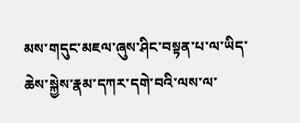མས་གདུང་མཇལ་ཞུས་ཤིང་བསྟན་པ་ལ་ཡིད་ཆེས་སྐྱེས་རྣམ་དཀར་དགེ་བའི་ལས་ལ་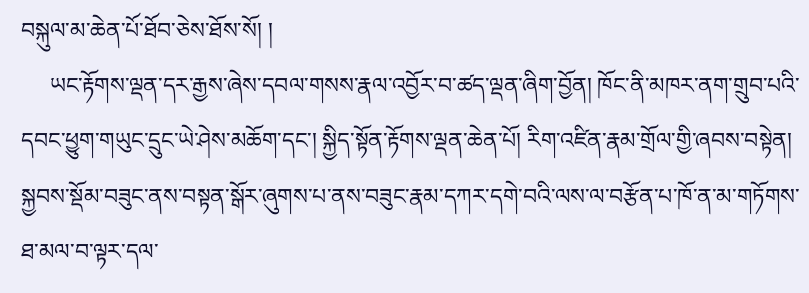བསྐུལ་མ་ཆེན་པོ་ཐོབ་ཅེས་ཐོས་སོ། །
     ཡང་རྟོགས་ལྡན་དར་རྒྱས་ཞེས་དབལ་གསས་རྣལ་འབྱོར་བ་ཚད་ལྡན་ཞིག་བྱོན། ཁོང་ནི་མཁར་ནག་གྲུབ་པའི་དབང་ཕྱུག་གཡུང་དྲུང་ཡེ་ཤེས་མཆོག་དང་། སྐྱིད་སྟོན་རྟོགས་ལྡན་ཆེན་པོ། རིག་འཛིན་རྣམ་གྲོལ་གྱི་ཞབས་བསྟེན། སྐྱབས་སྡོམ་བཟུང་ནས་བསྟན་སྒོར་ཞུགས་པ་ནས་བཟུང་རྣམ་དཀར་དགེ་བའི་ལས་ལ་བརྩོན་པ་ཁོ་ན་མ་གཏོགས་ཐ་མལ་བ་ལྟར་དལ་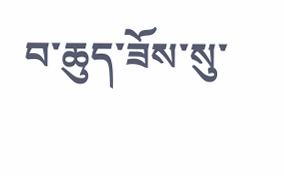བ་ཆུད་ཟོས་སུ་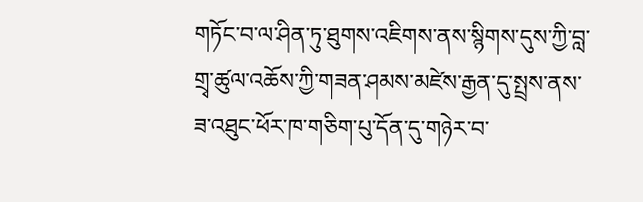གཏོང་བ་ལ་ཤིན་ཏུ་ཐུགས་འཇིགས་ནས་སྙིགས་དུས་ཀྱི་བླ་གྲྭ་ཚུལ་འཆོས་ཀྱི་གཟན་ཤམས་མཛེས་རྒྱན་དུ་སྤྲས་ནས་ཟ་འཐུང་ཕོར་ཁ་གཅིག་པུ་དོན་དུ་གཉེར་བ་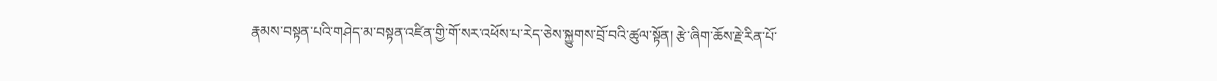རྣམས་བསྟན་པའི་གཤེད་མ་བསྟན་འཛིན་གྱི་གོ་སར་འཕོས་པ་རེད་ཅེས་སྐྱུགས་བྲོ་བའི་ཚུལ་སྟོན། རྩེ་ཞིག་ཆོས་རྗེ་རིན་པོ་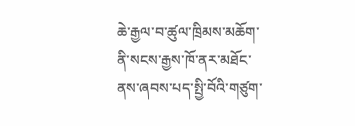ཆེ་རྒྱལ་བ་ཚུལ་ཁྲིམས་མཆོག་ནི་སངས་རྒྱས་ཁོ་ནར་མཐོང་ནས་ཞབས་པད་སྤྱི་བོའི་གཙུག་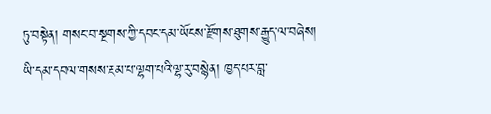ཏུ་བསྟེན། གསང་བ་སྔགས་ཀྱི་དབང་དམ་ཡོངས་རྫོགས་ཐུགས་རྒྱུད་ལ་བཞེས། ཡི་དམ་དབལ་གསས་རྔམ་པ་ལྷག་པའི་ལྷ་རུ་བསྙེན། ཁྱད་པར་བླ་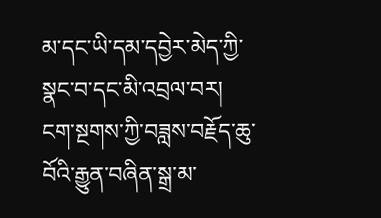མ་དང་ཡི་དམ་དབྱེར་མེད་ཀྱི་སྣང་བ་དང་མི་འབྲལ་བར། ངག་སྔགས་ཀྱི་བཟླས་བརྗོད་ཆུ་བོའི་རྒྱུན་བཞིན་སྒྲ་མ་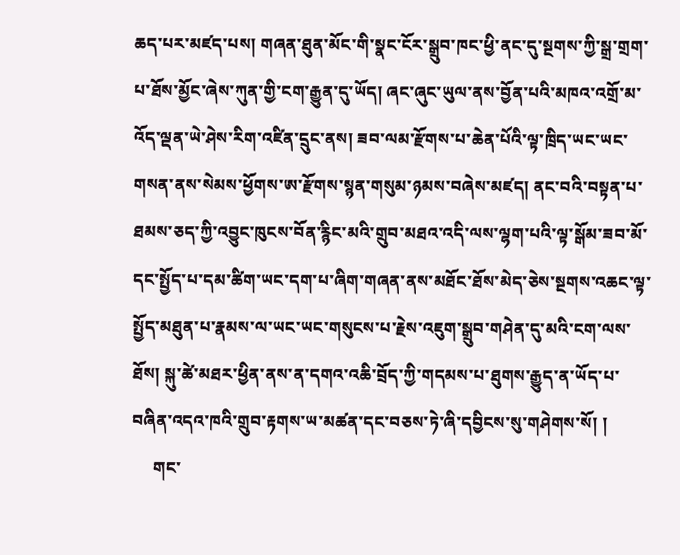ཆད་པར་མཛད་པས། གཞན་ཐུན་མོང་གི་སྣང་ངོར་སྒྲུབ་ཁང་ཕྱི་ནང་དུ་སྔགས་ཀྱི་སྒྲ་གྲག་པ་ཐོས་མྱོང་ཞེས་ཀུན་གྱི་ངག་རྒྱུན་དུ་ཡོད། ཞང་ཞུང་ཡུལ་ནས་བྱོན་པའི་མཁའ་འགྲོ་མ་འོད་ལྡན་ཡེ་ཤེས་རིག་འཛིན་དྲུང་ནས། ཟབ་ལམ་རྫོགས་པ་ཆེན་པོའི་ལྟ་ཁྲིད་ཡང་ཡང་གསན་ནས་སེམས་ཕྱོགས་ཨ་རྫོགས་སྙན་གསུམ་ཉམས་བཞེས་མཛད། ནང་བའི་བསྟན་པ་ཐམས་ཅད་ཀྱི་འབྱུང་ཁུངས་བོན་རྙིང་མའི་གྲུབ་མཐའ་འདི་ལས་ལྷག་པའི་ལྟ་སྒོམ་ཟབ་མོ་དང་སྤྱོད་པ་དམ་ཚིག་ཡང་དག་པ་ཞིག་གཞན་ནས་མཐོང་ཐོས་མེད་ཅེས་སྔགས་འཆང་ལྟ་སྤྱོད་མཐུན་པ་རྣམས་ལ་ཡང་ཡང་གསུངས་པ་རྗེས་འཇུག་སྒྲུབ་གཤེན་དུ་མའི་ངག་ལས་ཐོས། སྐུ་ཚེ་མཐར་ཕྱིན་ནས་ན་དགའ་འཆི་བྲོད་ཀྱི་གདམས་པ་ཐུགས་རྒྱུད་ན་ཡོད་པ་བཞིན་འདའ་ཁའི་གྲུབ་རྟགས་ཡ་མཚན་དང་བཅས་ཏེ་ཞི་དབྱིངས་སུ་གཤེགས་སོ། །
     གང་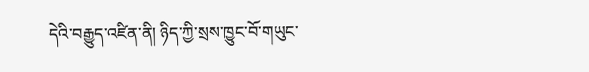དེའི་བརྒྱུད་འཛིན་ནི། ཉིད་ཀྱི་སྲས་ཁྱུང་བོ་གཡུང་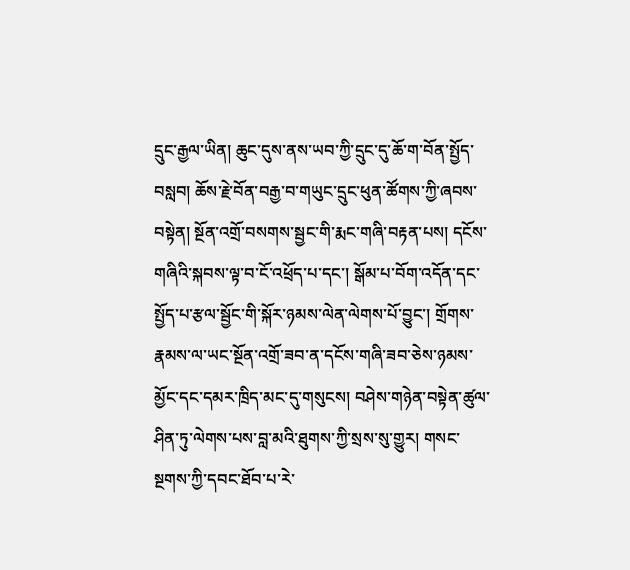དྲུང་རྒྱལ་ཡིན། ཆུང་དུས་ནས་ཡབ་ཀྱི་དྲུང་དུ་ཆོ་ག་བོན་སྤྱོད་བསླབ། ཆོས་རྗེ་བོན་བརྒྱ་བ་གཡུང་དྲུང་ཕུན་ཚོགས་ཀྱི་ཞབས་བསྟེན། སྔོན་འགྲོ་བསགས་སྦྱང་གི་རྨང་གཞི་བརྟན་པས། དངོས་གཞིའི་སྐབས་ལྟ་བ་ངོ་འཕྲོད་པ་དང་། སྒོམ་པ་བོག་འདོན་དང་སྤྱོད་པ་རྩལ་སྦྱོང་གི་སྐོར་ཉམས་ལེན་ལེགས་པོ་བྱུང་། གྲོགས་རྣམས་ལ་ཡང་སྔོན་འགྲོ་ཟབ་ན་དངོས་གཞི་ཟབ་ཅེས་ཉམས་མྱོང་དང་དམར་ཁྲིད་མང་དུ་གསུངས། བཤེས་གཉེན་བསྟེན་ཚུལ་ཤིན་ཏུ་ལེགས་པས་བླ་མའི་ཐུགས་ཀྱི་སྲས་སུ་གྱུར། གསང་སྔགས་ཀྱི་དབང་ཐོབ་པ་རེ་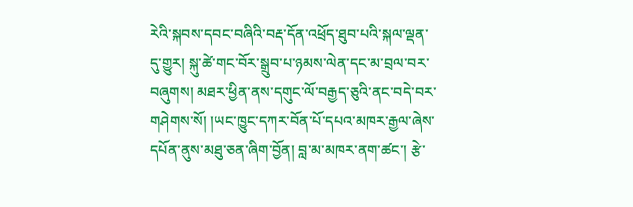རེའི་སྐབས་དབང་བཞིའི་བརྡ་དོན་འཕྲོད་ཐུབ་པའི་སྐལ་ལྡན་དུ་གྱུར། སྐུ་ཚེ་གང་བོར་སྒྲུབ་པ་ཉམས་ལེན་དང་མ་བྲལ་བར་བཞུགས། མཐར་ཕྱིན་ནས་དགུང་ལོ་བརྒྱད་ཅུའི་ནང་བདེ་བར་གཤེགས་སོ། །ཡང་ཁྱུང་དཀར་བོན་པོ་དཔའ་མཁར་རྒྱལ་ཞེས་དཔོན་ནུས་མཐུ་ཅན་ཞིག་བྱོན། བླ་མ་མཁར་ནག་ཚང་། རྩེ་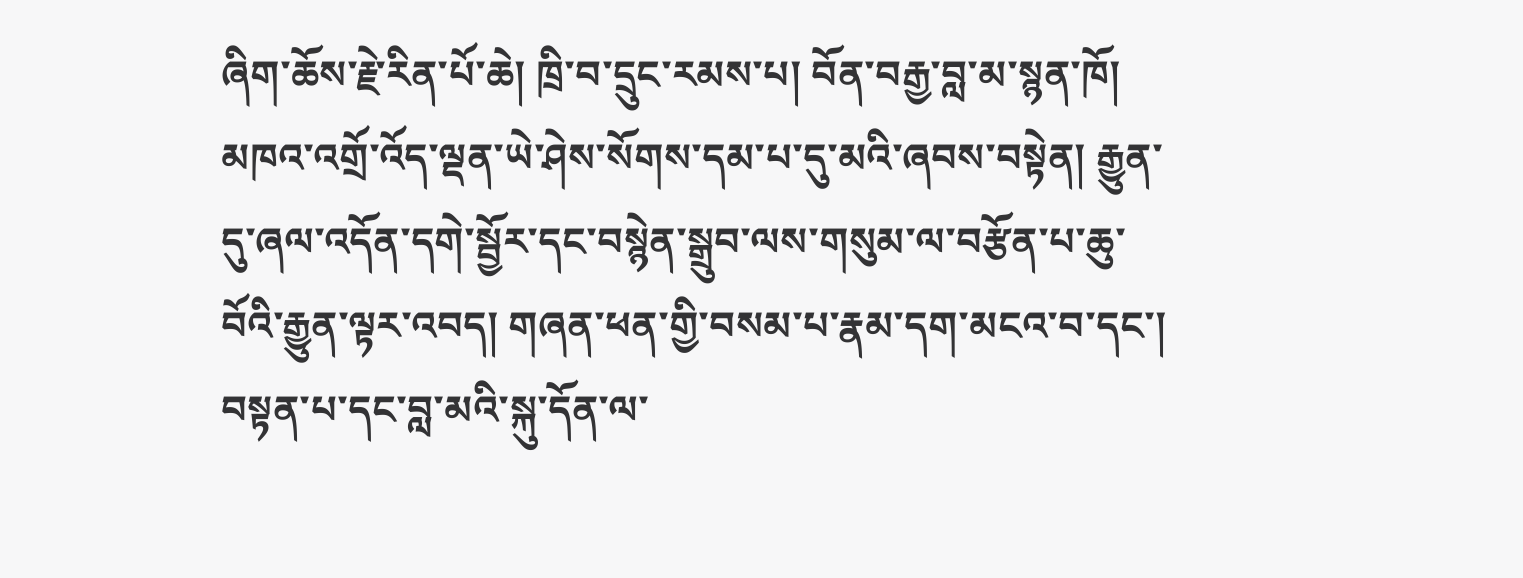ཞིག་ཆོས་རྗེ་རིན་པོ་ཆེ། ཁྲི་བ་དྲུང་རམས་པ། བོན་བརྒྱ་བླ་མ་སྙན་ཁོ། མཁའ་འགྲོ་འོད་ལྡན་ཡེ་ཤེས་སོགས་དམ་པ་དུ་མའི་ཞབས་བསྟེན། རྒྱུན་དུ་ཞལ་འདོན་དགེ་སྦྱོར་དང་བསྙེན་སྒྲུབ་ལས་གསུམ་ལ་བརྩོན་པ་ཆུ་བོའི་རྒྱུན་ལྟར་འབད། གཞན་ཕན་གྱི་བསམ་པ་རྣམ་དག་མངའ་བ་དང་། བསྟན་པ་དང་བླ་མའི་སྐུ་དོན་ལ་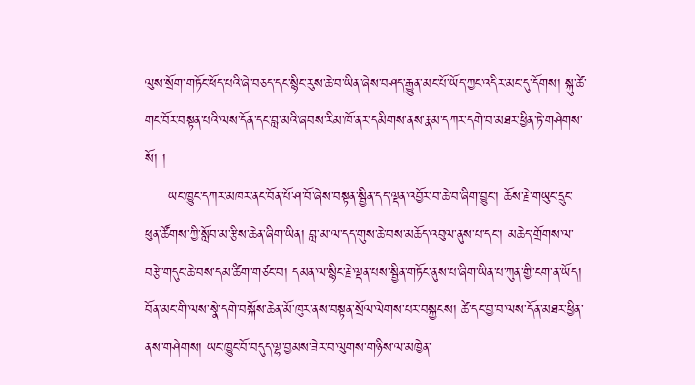ལུས་སྲོག་གཏོང་ཕོད་པའི་ཞེ་བཅད་དང་སྙིང་རུས་ཆེ་བ་ཡིན་ཞེས་བཤད་རྒྱུན་མང་པོ་ཡོད་ཀྱང་འདིར་མང་དུ་དོགས། སྐུ་ཚེ་གང་བོར་བསྟན་པའི་ལས་དོན་དང་བླ་མའི་ཞབས་རིམ་ཁོ་ནར་དམིགས་ནས་རྣམ་དཀར་དགེ་བ་མཐར་ཕྱིན་ཏེ་གཤེགས་སོ། །
     ཡང་ཁྱུང་དཀར་མཁར་ནང་བོན་པོ་ཤ་བོ་ཞེས་བསྟན་སྦྱིན་དད་ལྡན་འབྱོར་བ་ཆེ་བ་ཞིག་བྱུང་། ཆོས་རྗེ་གཡུང་དྲུང་ཕུན་ཚོགས་ཀྱི་སློབ་མ་རྩིས་ཆེན་ཞིག་ཡིན། བླ་མ་ལ་དད་གུས་ཆེ་བས་མཆོད་འབུལ་ནུས་པ་དང་། མཆེད་གྲོགས་ལ་བརྩེ་གདུང་ཆེ་བས་དམ་ཚིག་གཙང་བ། དམན་ལ་སྙིང་རྗེ་ལྡན་པས་སྦྱིན་གཏོང་ནུས་པ་ཞིག་ཡིན་པ་ཀུན་གྱི་ངག་ན་ཡོད། བོན་མང་གི་ལས་སྣེ་དགེ་བསྐོས་ཆེན་མོ་ཁུར་ནས་བསྟན་སྲོལ་ལེགས་པར་བསྐྱངས། ཚེ་དང་བྱ་བ་ལས་དོན་མཐར་ཕྱིན་ནས་གཤེགས། ཡང་ཁྱུང་བོ་བདུད་ལྷ་བྱམས་ཟེར་བ་ལུགས་གཉིས་ལ་མཁྱེན་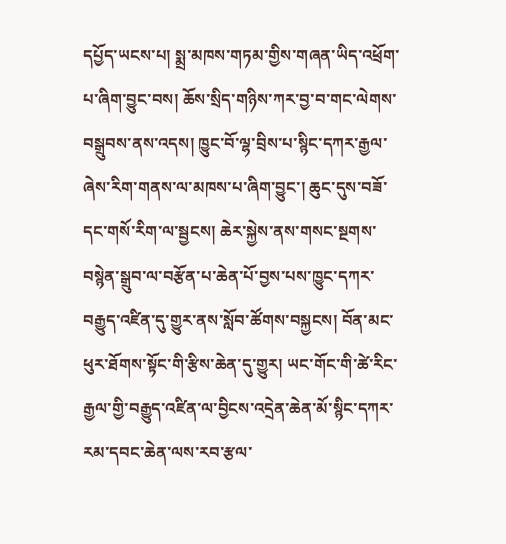དཔྱོད་ཡངས་པ། སྨྲ་མཁས་གཏམ་གྱིས་གཞན་ཡིད་འཕྲོག་པ་ཞིག་བྱུང་བས། ཆོས་སྲིད་གཉིས་ཀར་བྱ་བ་གང་ལེགས་བསྒྲུབས་ནས་འདས། ཁྱུང་བོ་ལྷ་བྲིས་པ་སྙིང་དཀར་རྒྱལ་ཞེས་རིག་གནས་ལ་མཁས་པ་ཞིག་བྱུང་། ཆུང་དུས་བཟོ་དང་གསོ་རིག་ལ་སྦྱངས། ཆེར་སྐྱེས་ནས་གསང་སྔགས་བསྙེན་སྒྲུབ་ལ་བརྩོན་པ་ཆེན་པོ་བྱས་པས་ཁྱུང་དཀར་བརྒྱུད་འཛིན་དུ་གྱུར་ནས་སློབ་ཚོགས་བསྐྱངས། བོན་མང་ཕུར་ཐོགས་སྟོང་གི་རྩིས་ཆེན་དུ་གྱུར། ཡང་གོང་གི་ཚེ་རིང་རྒྱལ་གྱི་བརྒྱུད་འཛིན་ལ་བྱིངས་འདྲེན་ཆེན་མོ་སྙིང་དཀར་རམ་དབང་ཆེན་ལས་རབ་རྩལ་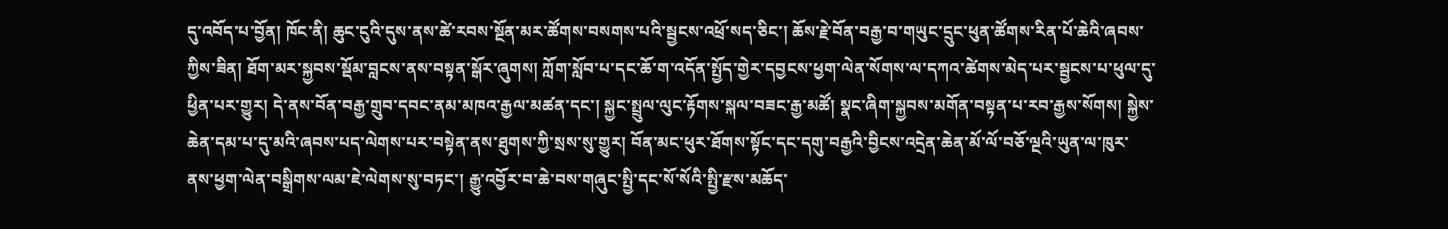དུ་འབོད་པ་བྱོན། ཁོང་ནི། ཆུང་ངུའི་དུས་ནས་ཚེ་རབས་སྔོན་མར་ཚོགས་བསགས་པའི་སྦྱངས་འཕྲོ་སད་ཅིང་། ཆོས་རྗེ་བོན་བརྒྱ་བ་གཡུང་དྲུང་ཕུན་ཚོགས་རིན་པོ་ཆེའི་ཞབས་ཀྱིས་ཟིན། ཐོག་མར་སྐྱབས་སྡོམ་བླངས་ནས་བསྟན་སྒོར་ཞུགས། ཀློག་སློབ་པ་དང་ཆོ་ག་འདོན་སྤྱོད་གྱེར་དབྱངས་ཕྱག་ལེན་སོགས་ལ་དཀའ་ཚེགས་མེད་པར་སྦྱངས་པ་ཕུལ་དུ་ཕྱིན་པར་གྱུར། དེ་ནས་བོན་བརྒྱ་གྲུབ་དབང་ནམ་མཁའ་རྒྱལ་མཚན་དང་། སྐྱང་སྤྲུལ་ལུང་རྟོགས་སྐལ་བཟང་རྒྱ་མཚོ། སྣང་ཞིག་སྐྱབས་མགོན་བསྟན་པ་རབ་རྒྱས་སོགས། སྐྱེས་ཆེན་དམ་པ་དུ་མའི་ཞབས་པད་ལེགས་པར་བསྟེན་ནས་ཐུགས་ཀྱི་སྲས་སུ་གྱུར། བོན་མང་ཕུར་ཐོགས་སྟོང་དང་དགུ་བརྒྱའི་བྱིངས་འདྲེན་ཆེན་མོ་ལོ་བཅོ་ལྔའི་ཡུན་ལ་ཁུར་ནས་ཕྱག་ལེན་བསྒྲིགས་ལམ་ཇེ་ལེགས་སུ་བཏང་། རྒྱུ་འབྱོར་བ་ཆེ་བས་གཞུང་སྤྱི་དང་སོ་སོའི་སྤྱི་རྫས་མཆོད་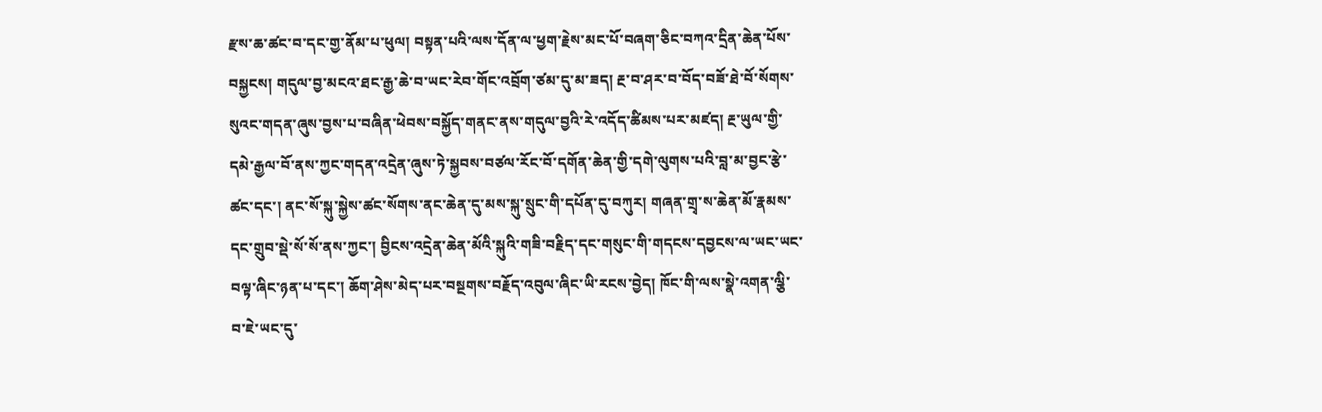རྫས་ཆ་ཚང་བ་དང་གྱ་ནོམ་པ་ཕུལ། བསྟན་པའི་ལས་དོན་ལ་ཕྱག་རྗེས་མང་པོ་བཞག་ཅིང་བཀའ་དྲིན་ཆེན་པོས་བསྐྱངས། གདུལ་བྱ་མངའ་ཐང་རྒྱ་ཆེ་བ་ཡང་རེབ་གོང་འབྲོག་ཙམ་དུ་མ་ཟད། རྔ་བ་ཤར་བ་བོད་བཟོ་ཐེ་བོ་སོགས་སུའང་གདན་ཞུས་བྱས་པ་བཞིན་ཕེབས་བསྐྱོད་གནང་ནས་གདུལ་བྱའི་རེ་འདོད་ཚིམས་པར་མཛད། རྔ་ཡུལ་གྱི་དམེ་རྒྱལ་བོ་ནས་ཀྱང་གདན་འདྲེན་ཞུས་ཏེ་སྐྱབས་བཙལ་རོང་བོ་དགོན་ཆེན་གྱི་དགེ་ལུགས་པའི་བླ་མ་བྱང་རྩེ་ཚང་དང་། ནང་སོ་སྐུ་སྐྱེས་ཚང་སོགས་ནང་ཆེན་དུ་མས་སྐུ་སྲུང་གི་དཔོན་དུ་བཀུར། གཞན་གྲྭ་ས་ཆེན་མོ་རྣམས་དང་གྲུབ་སྡེ་སོ་སོ་ནས་ཀྱང་། བྱིངས་འདྲེན་ཆེན་མོའི་སྐུའི་གཟི་བརྗིད་དང་གསུང་གི་གདངས་དབྱངས་ལ་ཡང་ཡང་བལྟ་ཞིང་ཉན་པ་དང་། ཆོག་ཤེས་མེད་པར་བསྔགས་བརྗོད་འབུལ་ཞིང་ཡི་རངས་བྱེད། ཁོང་གི་ལས་སྣེ་འགན་ལྕི་བ་ཇེ་ཡང་དུ་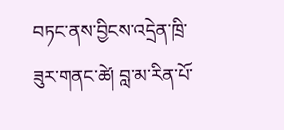བཏང་ནས་བྱིངས་འདྲེན་ཁྲི་ཟུར་གནང་ཚེ། བླ་མ་རིན་པོ་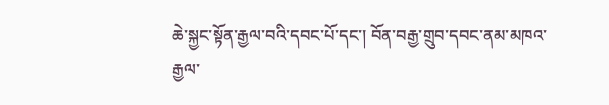ཆེ་སྐྱང་སྟོན་རྒྱལ་བའི་དབང་པོ་དང་། བོན་བརྒྱ་གྲུབ་དབང་ནམ་མཁའ་རྒྱལ་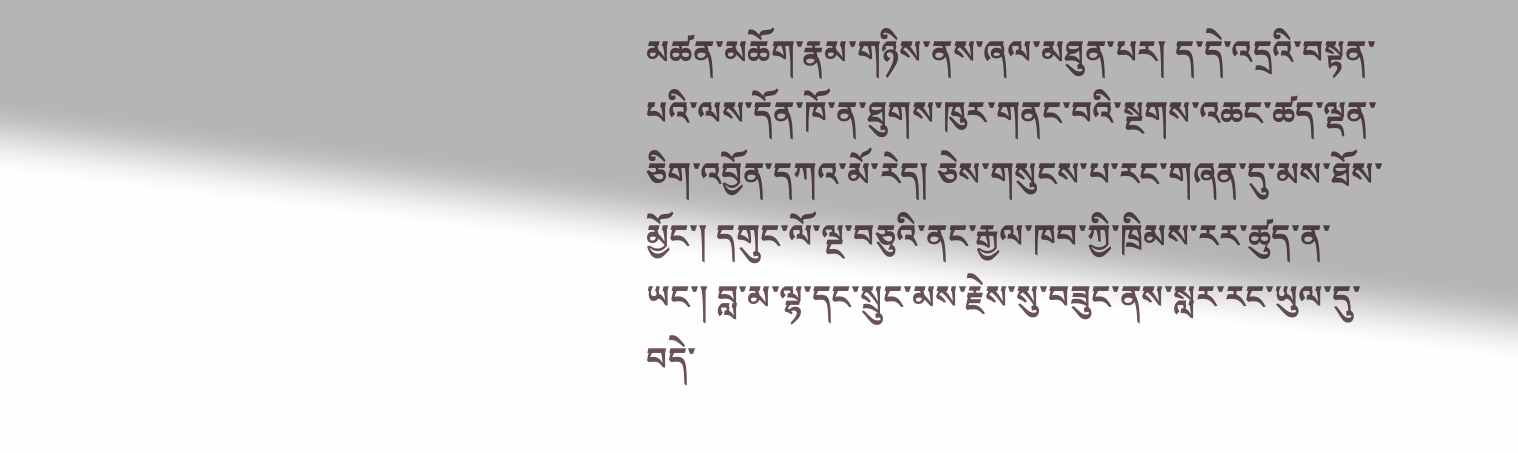མཚན་མཆོག་རྣམ་གཉིས་ནས་ཞལ་མཐུན་པར། ད་དེ་འདྲའི་བསྟན་པའི་ལས་དོན་ཁོ་ན་ཐུགས་ཁུར་གནང་བའི་སྔགས་འཆང་ཚད་ལྡན་ཅིག་འབྱོན་དཀའ་མོ་རེད། ཅེས་གསུངས་པ་རང་གཞན་དུ་མས་ཐོས་མྱོང་། དགུང་ལོ་ལྔ་བཅུའི་ནང་རྒྱལ་ཁབ་ཀྱི་ཁྲིམས་རར་ཚུད་ན་ཡང་། བླ་མ་ལྷ་དང་སྲུང་མས་རྗེས་སུ་བཟུང་ནས་སླར་རང་ཡུལ་དུ་བདེ་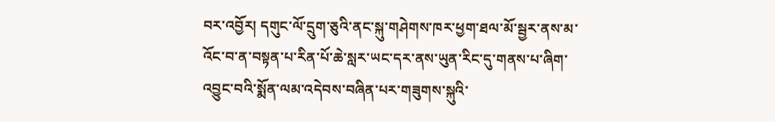བར་འབྱོར། དགུང་ལོ་དྲུག་ཅུའི་ནང་སྐུ་གཤེགས་ཁར་ཕྱག་ཐལ་མོ་སྦྱར་ནས་མ་འོང་བ་ན་བསྟན་པ་རིན་པོ་ཆེ་སླར་ཡང་དར་ནས་ཡུན་རིང་དུ་གནས་པ་ཞིག་འབྱུང་བའི་སྨོན་ལམ་འདེབས་བཞིན་པར་གཟུགས་སྐུའི་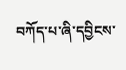བཀོད་པ་ཞི་དབྱིངས་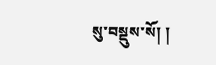སུ་བསྡུས་སོ། །